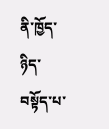ནི་ཁྱོད་ཉིད་བསྟོད་པ་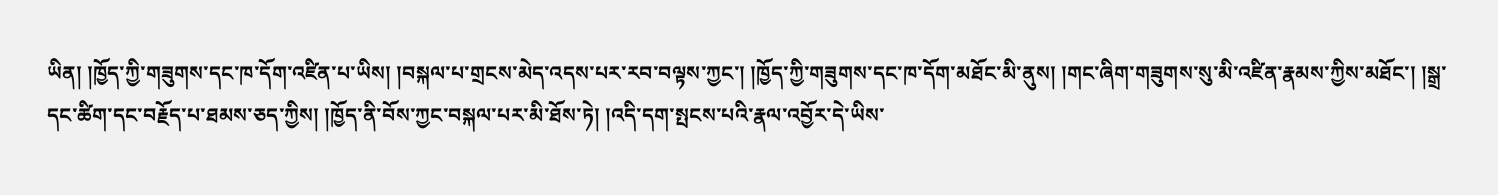ཡིན། །ཁྱོད་ཀྱི་གཟུགས་དང་ཁ་དོག་འཛིན་པ་ཡིས། །བསྐལ་པ་གྲངས་མེད་འདས་པར་རབ་བལྟས་ཀྱང་། །ཁྱོད་ཀྱི་གཟུགས་དང་ཁ་དོག་མཐོང་མི་ནུས། །གང་ཞིག་གཟུགས་སུ་མི་འཛིན་རྣམས་ཀྱིས་མཐོང་། །སྒྲ་དང་ཚིག་དང་བརྗོད་པ་ཐམས་ཅད་ཀྱིས། །ཁྱོད་ནི་བོས་ཀྱང་བསྐལ་པར་མི་ཐོས་ཏེ། །འདི་དག་སྤངས་པའི་རྣལ་འབྱོར་དེ་ཡིས་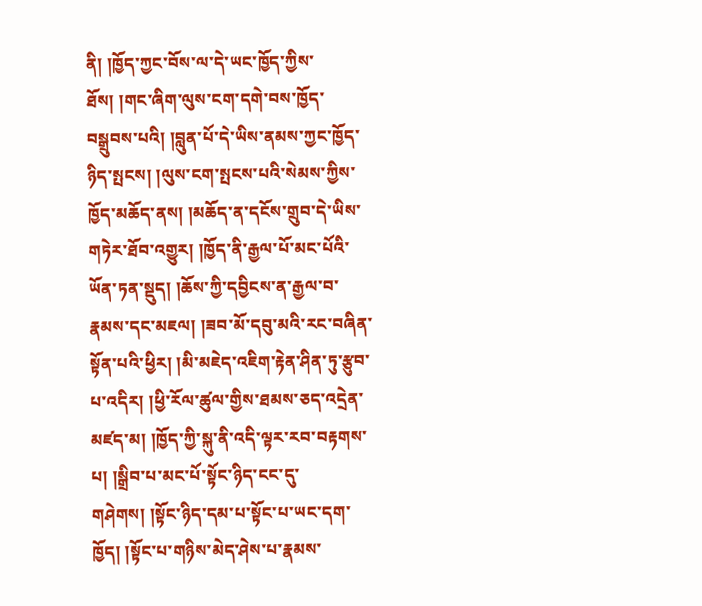ནི། །ཁྱོད་ཀྱང་བོས་ལ་དེ་ཡང་ཁྱོད་ཀྱིས་ཐོས། །གང་ཞིག་ལུས་ངག་དགེ་བས་ཁྱོད་བསྒྲུབས་པའི། །བླུན་པོ་དེ་ཡིས་ནམས་ཀྱང་ཁྱོད་ཉིད་སྤངས། །ལུས་ངག་སྤངས་པའི་སེམས་ཀྱིས་ཁྱོད་མཆོད་ནས། །མཆོད་ན་དངོས་གྲུབ་དེ་ཡིས་གཏེར་ཐོབ་འགྱུར། །ཁྱོད་ནི་རྒྱལ་པོ་མང་པོའི་ཡོན་ཏན་སྡུད། །ཆོས་ཀྱི་དབྱིངས་ན་རྒྱལ་བ་རྣམས་དང་མཇལ། །ཟབ་མོ་དབུ་མའི་རང་བཞིན་སྟོན་པའི་ཕྱིར། །མི་མཇེད་འཇིག་རྟེན་ཤིན་ཏུ་རྩུབ་པ་འདིར། །ཕྱི་རོལ་ཚུལ་གྱིས་ཐམས་ཅད་འདྲེན་མཛད་མ། །ཁྱོད་ཀྱི་སྐུ་ནི་འདི་ལྟར་རབ་བརྟགས་པ། །སྒྲིབ་པ་མང་པོ་སྟོང་ཉིད་ངང་དུ་གཤེགས། །སྟོང་ཉིད་དམ་པ་སྟོང་པ་ཡང་དག་ཁྱོད། །སྟོང་པ་གཉིས་མེད་ཤེས་པ་རྣམས་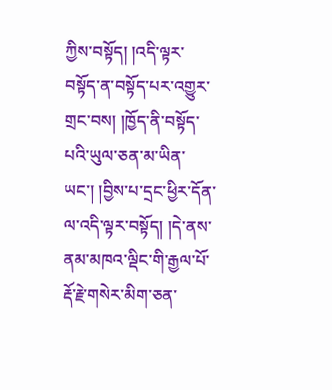ཀྱིས་བསྟོད། །འདི་ལྟར་བསྟོད་ན་བསྟོད་པར་འགྱུར་གྲང་བས། །ཁྱོད་ནི་བསྟོད་པའི་ཡུལ་ཅན་མ་ཡིན་ཡང་། །བྱིས་པ་དྲང་ཕྱིར་དོན་ལ་འདི་ལྟར་བསྟོད། །དེ་ནས་ནམ་མཁའ་ལྡིང་གི་རྒྱལ་པོ་རྡོ་རྗེ་གསེར་མིག་ཅན་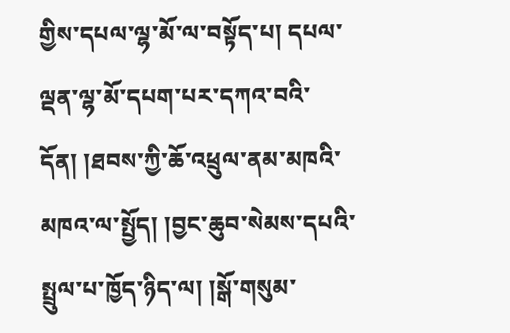གྱིས་དཔལ་ལྷ་མོ་ལ་བསྟོད་པ། དཔལ་ལྡན་ལྷ་མོ་དཔག་པར་དཀའ་བའི་དོན། །ཐབས་ཀྱི་ཆོ་འཕྲུལ་ནམ་མཁའི་མཁའ་ལ་སྤྱོད། །བྱང་ཆུབ་སེམས་དཔའི་སྤྲུལ་པ་ཁྱོད་ཉིད་ལ། །སྒོ་གསུམ་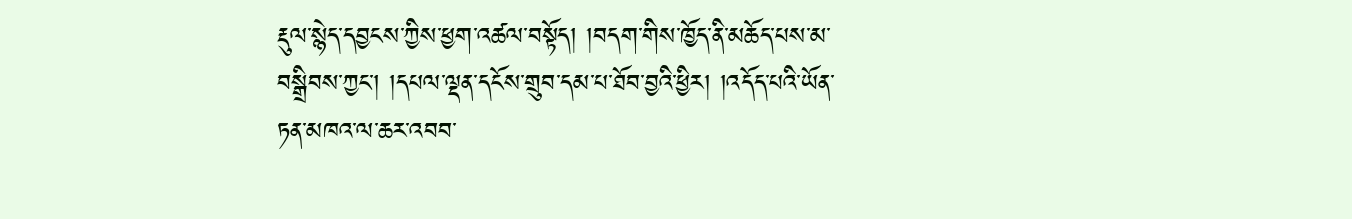རྡུལ་སྙེད་དབྱངས་ཀྱིས་ཕྱག་འཚལ་བསྟོད། །བདག་གིས་ཁྱོད་ནི་མཆོད་པས་མ་བསྒྲིབས་ཀྱང་། །དཔལ་ལྡན་དངོས་གྲུབ་དམ་པ་ཐོབ་བྱའི་ཕྱིར། །འདོད་པའི་ཡོན་ཏན་མཁའ་ལ་ཆར་འབབ་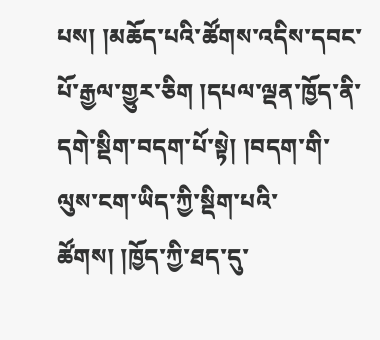པས། །མཆོད་པའི་ཚོགས་འདིས་དབང་པོ་རྒྱལ་གྱུར་ཅིག །དཔལ་ལྡན་ཁྱོད་ནི་དགེ་སྡིག་བདག་པོ་སྟེ། །བདག་གི་ལུས་ངག་ཡིད་ཀྱི་སྡིག་པའི་ཚོགས། །ཁྱོད་ཀྱི་ཐད་དུ་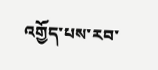འགྱོད་པས་རབ་